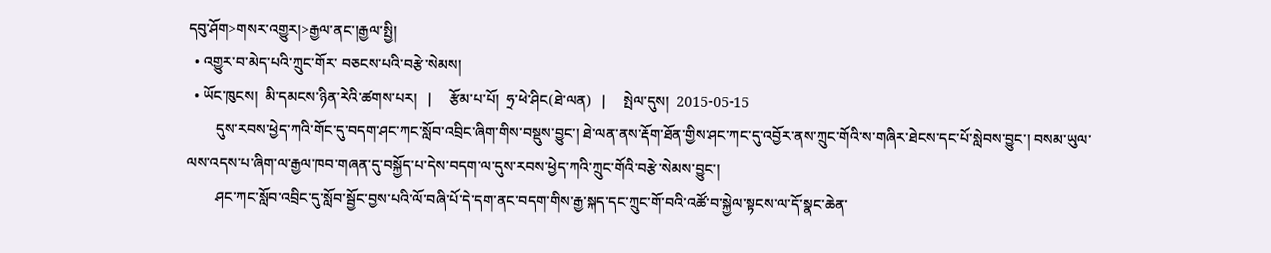དབུ་ཤོག>གསར་འགྱུར།>རྒྱལ་ནང་།རྒྱལ་སྤྱི།
  • འགྱུར་བ་མེད་པའི་ཀྲུང་གོར་ བཅངས་པའི་བརྩེ་སེམས།
  • ཡོང་ཁུངས།  མི་དམངས་ཉིན་རེའི་ཚགས་པར།   |     རྩོམ་པ་པོ།  ཧྲ་ཕེ་ཤིང(ཐེ་ལན)   |     སྤེལ་དུས།  2015-05-15
        དུས་རབས་ཕྱེད་ཀའི་གོང་དུ་བདག་ཤང་ཀང་སློབ་འབྲིང་ཞིག་གིས་བསྡུས་བྱུང་། ཐེ་ལན་ནས་རྡོག་ཐོན་གྱིས་ཤང་ཀང་དུ་འབྱོར་ནས་ཀྲུང་གོའི་ས་གཞིར་ཐེངས་དང་པོ་སླེབས་བྱུང་། བསམ་ཡུལ་ལས་འདས་པ་ཞིག་ལ་རྒྱལ་ཁབ་གཞན་དུ་བསྐྱོད་པ་དེས་བདག་ལ་དུས་རབས་ཕྱེད་ཀའི་ཀྲུང་གོའི་བརྩེ་སེམས་བྱུང་།
        ཤང་ཀང་སློབ་འབྲིང་དུ་སློབ་སྦྱོང་བྱས་པའི་ལོ་བཞི་པོ་དེ་དག་ནང་བདག་གིས་རྒྱ་སྐད་དང་ཀྲུང་གོ་བའི་འཚོ་བ་སྐྱེལ་སྟངས་ལ་དོ་སྣང་ཆེན་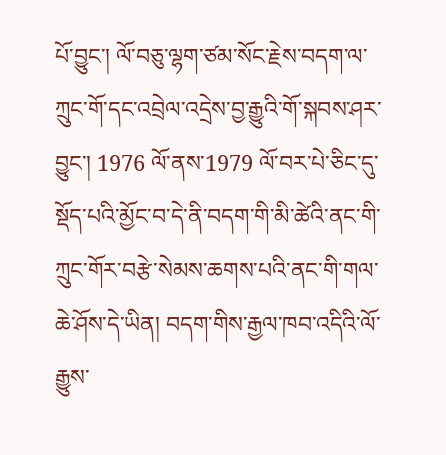པོ་བྱུང་། ལོ་བཅུ་ལྷག་ཙམ་སོང་རྗེས་བདག་ལ་ཀྲུང་གོ་དང་འབྲེལ་འདྲེས་བྱ་རྒྱུའི་གོ་སྐབས་ཤར་བྱུང་། 1976 ལོ་ནས་1979 ལོ་བར་པེ་ཅིང་དུ་སྡོད་པའི་མྱོང་བ་དེ་ནི་བདག་གི་མི་ཚེའི་ནང་གི་ཀྲུང་གོར་བརྩེ་སེམས་ཆགས་པའི་ནང་གི་གལ་ཆེ་ཤོས་དེ་ཡིན། བདག་གིས་རྒྱལ་ཁབ་འདིའི་ལོ་རྒྱུས་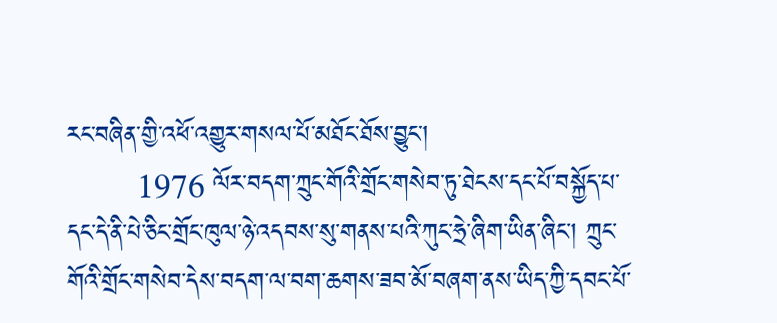རང་བཞིན་གྱི་འཕོ་འགྱུར་གསལ་པོ་མཐོང་ཐོས་བྱུང་།
        1976 ལོར་བདག་ཀྲུང་གོའི་གྲོང་གསེབ་ཏུ་ཐེངས་དང་པོ་བསྐྱོད་པ་དང་དེ་ནི་པེ་ཅིང་གྲོང་ཁུལ་ཉེ་འདབས་སུ་གནས་པའི་ཀུང་ཧྲེ་ཞིག་ཡིན་ཞིང་། ཀྲུང་གོའི་གྲོང་གསེབ་དེས་བདག་ལ་བག་ཆགས་ཟབ་མོ་བཞག་ནས་ཡིད་ཀྱི་དབང་པོ་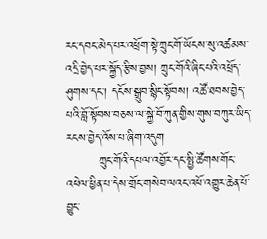རང་དབང་མེད་པར་འཕྲོག་སྟེ་ཀྲུང་གོ་ཡོངས་སུ་འཚམས་འདྲི་བྱེད་པར་སྐྱོད་རྩིས་བྱས། ཀྲུང་གོའི་ཞིང་པའི་འཕྲོད་ཤུགས་དང་། དངོས་སྒྲུབ་སྙིང་སྟོབས། འཚོ་ཐབས་བྱེད་པའི་བློ་སྟོབས་བཅས་ལ་སྐྱེ་བོ་ཀུན་གྱིས་གུས་བཀུར་ཡིད་རངས་བྱེད་འོས་པ་ཞིག་འདུག
        ཀྲུང་གོའི་དཔལ་འབྱོར་དང་སྤྱི་ཚོགས་གོང་འཕེལ་ཕྱིན་པ་དེས་གྲོང་གསེབ་ལའང་འཕོ་འགྱུར་ཆེན་པོ་བྱུང་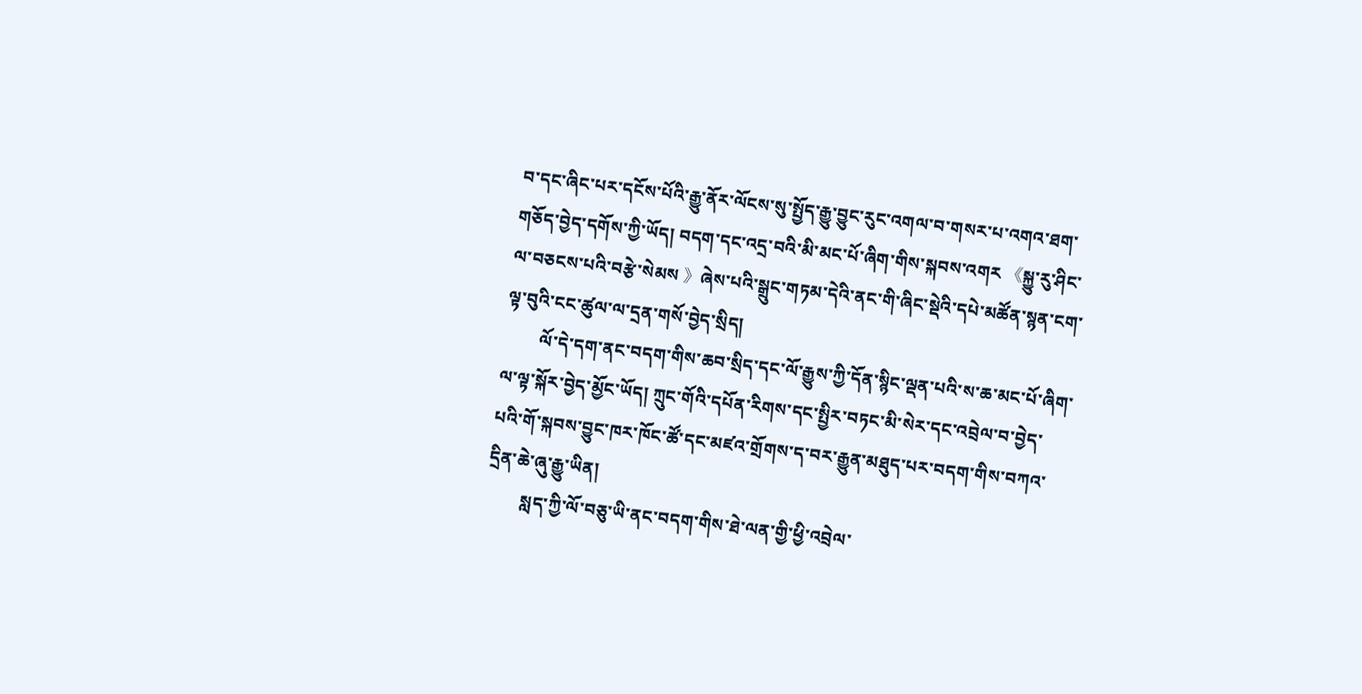བ་དང་ཞིང་པར་དངོས་པོའི་རྒྱུ་ནོར་ལོངས་སུ་སྤྱོད་རྒྱུ་བྱུང་རུང་འགལ་བ་གསར་པ་འགའ་ཐག་གཅོད་བྱེད་དགོས་ཀྱི་ཡོད། བདག་དང་འདྲ་བའི་མི་མང་པོ་ཞིག་གིས་སྐབས་འགར 《སྐྱུ་རུ་ཤིང་ལ་བཅངས་པའི་བརྩེ་སེམས 》ཞེས་པའི་སྒྲུང་གཏམ་དེའི་ནང་གི་ཞིང་སྡེའི་དཔེ་མཚོན་སྙན་ངག་ལྟ་བུའི་ངང་ཚུལ་ལ་དྲན་གསོ་བྱེད་སྲིད།
        ལོ་དེ་དག་ནང་བདག་གིས་ཆབ་སྲིད་དང་ལོ་རྒྱུས་ཀྱི་དོན་སྙིང་ལྡན་པའི་ས་ཆ་མང་པོ་ཞིག་ལ་ལྟ་སྐོར་བྱེད་མྱོང་ཡོད། ཀྲུང་གོའི་དཔོན་རིགས་དང་སྤྱིར་བཏང་མི་སེར་དང་འབྲེལ་བ་བྱེད་པའི་གོ་སྐབས་བྱུང་ཁར་ཁོང་ཚོ་དང་མཛའ་གྲོགས་ད་བར་རྒྱུན་མཐུད་པར་བདག་གིས་བཀའ་དྲིན་ཆེ་ཞུ་རྒྱུ་ཡིན།
        སླད་ཀྱི་ལོ་བཅུ་ཡི་ནང་བདག་གིས་ཐེ་ལན་གྱི་ཕྱི་འབྲེལ་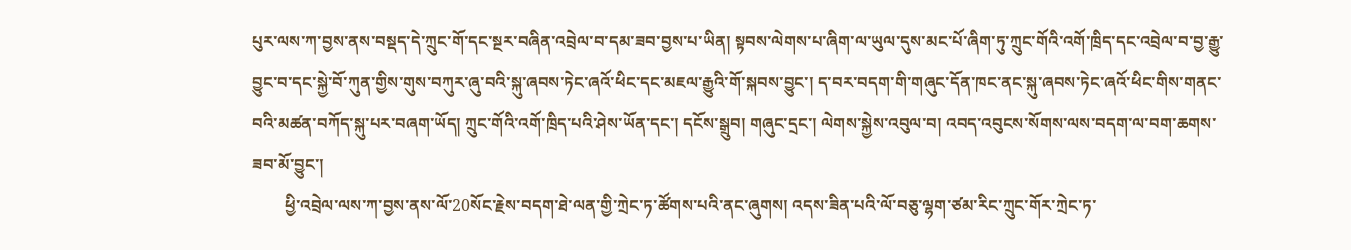པུར་ལས་ཀ་བྱས་ནས་བསྡད་དེ་ཀྲུང་གོ་དང་སྔར་བཞིན་འབྲེལ་བ་དམ་ཟབ་བྱས་པ་ཡིན། སྟབས་ལེགས་པ་ཞིག་ལ་ཡུལ་དུས་མང་པོ་ཞིག་ཏུ་ཀྲུང་གོའི་འགོ་ཁྲིད་དང་འབྲེལ་བ་བྱ་རྒྱུ་བྱུང་བ་དང་སྐྱེ་བོ་ཀུན་གྱིས་གུས་བཀུར་ཞུ་བའི་སྐུ་ཞབས་ཏེང་ཞའོ་ཕིང་དང་མཇལ་རྒྱུའི་གོ་སྐབས་བྱུང་། ད་བར་བདག་གི་གཞུང་དོན་ཁང་ནང་སྐུ་ཞབས་ཏེང་ཞའོ་ཕིང་གིས་གནང་བའི་མཚན་བཀོད་སྐུ་པར་བཞག་ཡོད། ཀྲུང་གོའི་འགོ་ཁྲིད་པའི་ཤེས་ཡོན་དང་། དངོས་སྒྲུབ། གཞུང་དྲང་། ལེགས་སྐྱེས་འབུལ་བ། འབད་འབུངས་སོགས་ལས་བདག་ལ་བག་ཆགས་ཟབ་མོ་བྱུང་།
        ཕྱི་འབྲེལ་ལས་ཀ་བྱས་ནས་ལོ་20སོང་རྗེས་བདག་ཐེ་ལན་གྱི་ཀྲེང་ཏ་ཚོགས་པའི་ནང་ཞུགས། འདས་ཟིན་པའི་ལོ་བཅུ་ལྷག་ཙམ་རིང་ཀྲུང་གོར་ཀྲེང་ཏ་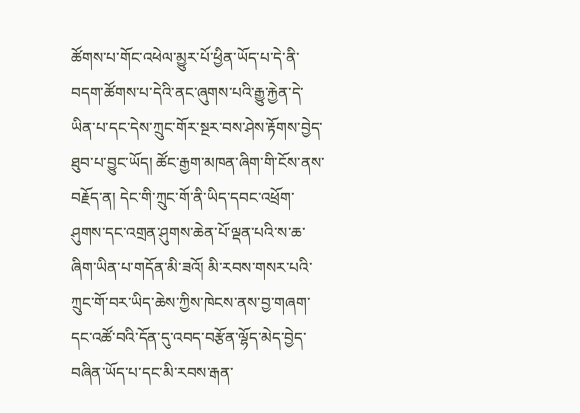ཚོགས་པ་གོང་འཕེལ་མྱུར་པོ་ཕྱིན་ཡོད་པ་དེ་ནི་བདག་ཚོགས་པ་དེའི་ནང་ཞུགས་པའི་རྒྱུ་རྐྱེན་དེ་ཡིན་པ་དང་དེས་ཀྲུང་གོར་སྔར་བས་ཤེས་རྟོགས་བྱེད་ཐུབ་པ་བྱུང་ཡོད། ཚོང་རྒྱག་མཁན་ཞིག་གི་ངོས་ནས་བརྗོད་ན། དེང་གི་ཀྲུང་གོ་ནི་ཡིད་དབང་འཕྲོག་ཤུགས་དང་འགྲན་ཤུགས་ཆེན་པོ་ལྡན་པའི་ས་ཆ་ཞིག་ཡིན་པ་གདོན་མི་ཟའོ། མི་རབས་གསར་པའི་ཀྲུང་གོ་བར་ཡིད་ཆེས་ཀྱིས་ཁེངས་ནས་བྱ་གཞག་དང་འཚོ་བའི་དོན་དུ་འབད་བརྩོན་ལྷོད་མེད་བྱེད་བཞིན་ཡོད་པ་དང་མི་རབས་རྒན་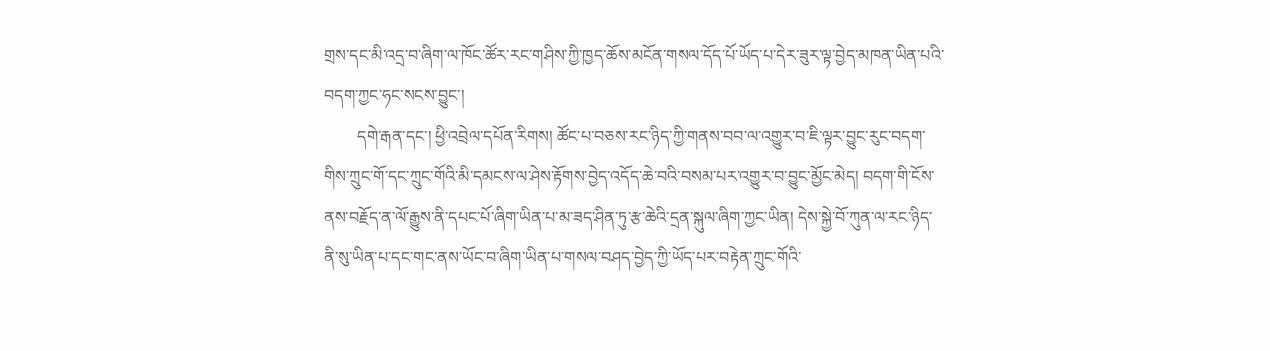གྲས་དང་མི་འདྲ་བ་ཞིག་ལ་ཁོང་ཚོར་རང་གཤིས་ཀྱི་ཁྱད་ཆོས་མངོན་གསལ་དོད་པོ་ཡོད་པ་དེར་ཟུར་ལྟ་བྱེད་མཁན་ཡིན་པའི་བདག་ཀྱང་ཧང་སངས་བྱུང་།
        དགེ་རྒན་དང་། ཕྱི་འབྲེལ་དཔོན་རིགས། ཚོང་པ་བཅས་རང་ཉིད་ཀྱི་གནས་བབ་ལ་འགྱུར་བ་ཇི་ལྟར་བྱུང་རུང་བདག་གིས་ཀྲུང་གོ་དང་ཀྲུང་གོའི་མི་དམངས་ལ་ཤེས་རྟོགས་བྱེད་འདོད་ཆེ་བའི་བསམ་པར་འགྱུར་བ་བྱུང་མྱོང་མེད། བདག་གི་ངོས་ནས་བརྗོད་ན་ལོ་རྒྱུས་ནི་དཔང་པོ་ཞིག་ཡིན་པ་མ་ཟད་ཤིན་ཏུ་རྩ་ཆེའི་དྲན་སྐུལ་ཞིག་ཀྱང་ཡིན། དེས་སྐྱེ་བོ་ཀུན་ལ་རང་ཉིད་ནི་སུ་ཡིན་པ་དང་གང་ནས་ཡོང་བ་ཞིག་ཡིན་པ་གསལ་བཤད་བྱེད་ཀྱི་ཡོད་པར་བརྟེན་ཀྲུང་གོའི་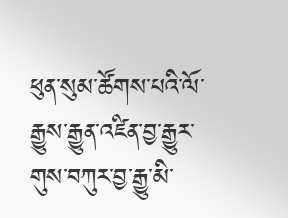ཕུན་སུམ་ཚོགས་པའི་ལོ་རྒྱུས་རྒྱུན་འཛིན་བྱ་རྒྱུར་གུས་བཀུར་བྱ་རྒྱུ་མི་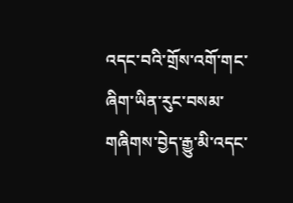འདང་བའི་གྲོས་འགོ་གང་ཞིག་ཡིན་རུང་བསམ་གཞིགས་བྱེད་རྒྱུ་མི་འདང་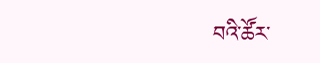བའི་ཚོར་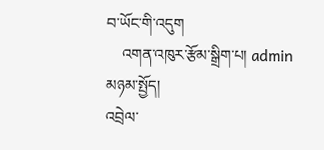བ་ཡོང་གི་འདུག
    འགན་འཁུར་རྩོམ་སྒྲིག་པ། admin
མཉམ་སྤྱོད།
འབྲེལ་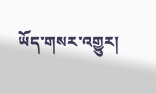ཡོད་གསར་འགྱུར།